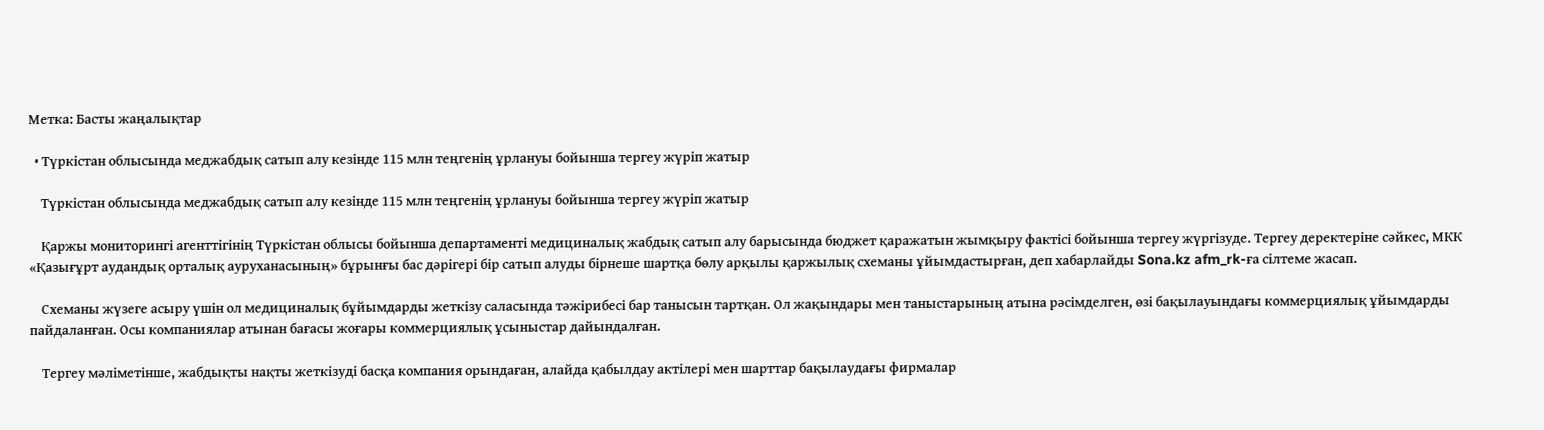Метка: Басты жаңалықтар

  • Түркістан облысында меджабдық сатып алу кезінде 115 млн теңгенің ұрлануы бойынша тергеу жүріп жатыр

    Түркістан облысында меджабдық сатып алу кезінде 115 млн теңгенің ұрлануы бойынша тергеу жүріп жатыр

    Қаржы мониторингі агенттігінің Түркістан облысы бойынша департаменті медициналық жабдық сатып алу барысында бюджет қаражатын жымқыру фактісі бойынша тергеу жүргізуде. Тергеу деректеріне сәйкес, МКК «Қазығұрт аудандық орталық ауруханасының» бұрынғы бас дәрігері бір сатып алуды бірнеше шартқа бөлу арқылы қаржылық схеманы ұйымдастырған, деп хабарлайды Sona.kz afm_rk-ға сілтеме жасап.

    Схеманы жүзеге асыру үшін ол медициналық бұйымдарды жеткізу саласында тәжірибесі бар танысын тартқан. Ол жақындары мен таныстарының атына рәсімделген, өзі бақылауындағы коммерциялық ұйымдарды пайдаланған. Осы компаниялар атынан бағасы жоғары коммерциялық ұсыныстар дайындалған.

    Тергеу мәліметінше, жабдықты нақты жеткізуді басқа компания орындаған, алайда қабылдау актілері мен шарттар бақылаудағы фирмалар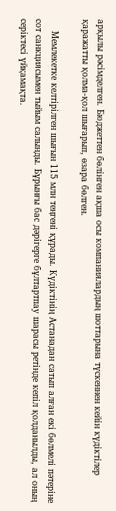арқылы рәсімделген. Бюджеттен бөлінген ақша осы компаниялардың шоттарына түскеннен кейін күдіктілер қаражатты қолма-қол шығарып, өзара бөлген.

    Мемлекетке келтірілген шығын 115 млн теңгені құрады. Күдіктінің Астанадан сатып алған екі бөлмелі пәтеріне сот санкциясымен тыйым салынды. Бұрынғы бас дәрігерге бұлтартпау шарасы ретінде кепіл қолданылды, ал оның серіктесі үйқамақта.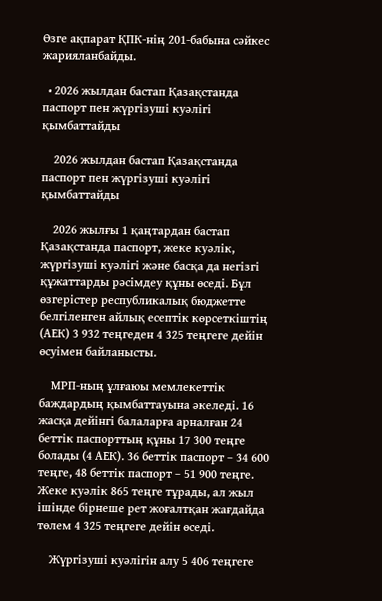Өзге ақпарат ҚПК-нің 201-бабына сәйкес жарияланбайды.

  • 2026 жылдан бастап Қазақстанда паспорт пен жүргізуші куәлігі қымбаттайды

    2026 жылдан бастап Қазақстанда паспорт пен жүргізуші куәлігі қымбаттайды

    2026 жылғы 1 қаңтардан бастап Қазақстанда паспорт, жеке куәлік, жүргізуші куәлігі және басқа да негізгі құжаттарды рәсімдеу құны өседі. Бұл өзгерістер республикалық бюджетте белгіленген айлық есептік көрсеткіштің (АЕК) 3 932 теңгеден 4 325 теңгеге дейін өсуімен байланысты.

    МРП-ның ұлғаюы мемлекеттік баждардың қымбаттауына әкеледі. 16 жасқа дейінгі балаларға арналған 24 беттік паспорттың құны 17 300 теңге болады (4 АЕК). 36 беттік паспорт – 34 600 теңге, 48 беттік паспорт – 51 900 теңге. Жеке куәлік 865 теңге тұрады, ал жыл ішінде бірнеше рет жоғалтқан жағдайда төлем 4 325 теңгеге дейін өседі.

    Жүргізуші куәлігін алу 5 406 теңгеге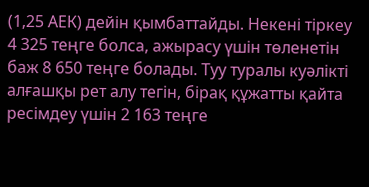(1,25 АЕК) дейін қымбаттайды. Некені тіркеу 4 325 теңге болса, ажырасу үшін төленетін баж 8 650 теңге болады. Туу туралы куәлікті алғашқы рет алу тегін, бірақ құжатты қайта ресімдеу үшін 2 163 теңге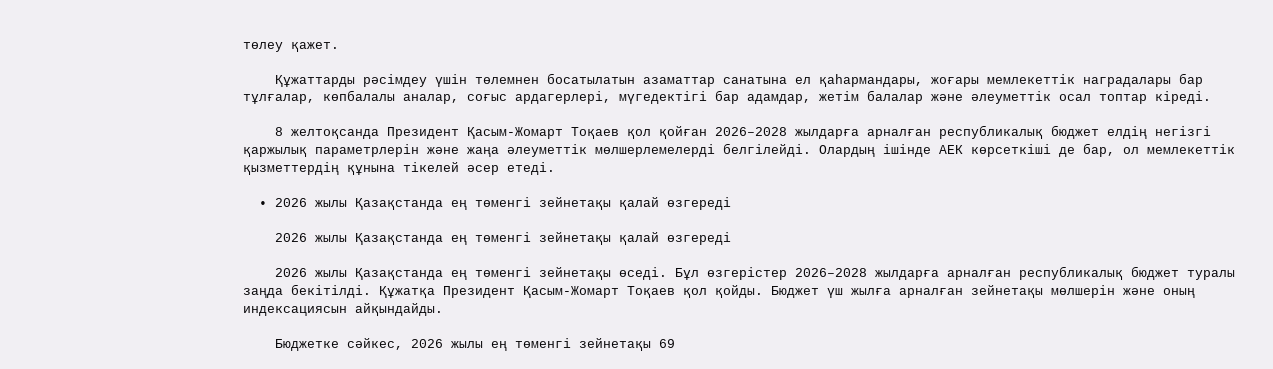төлеу қажет.

    Құжаттарды рәсімдеу үшін төлемнен босатылатын азаматтар санатына ел қаһармандары, жоғары мемлекеттік наградалары бар тұлғалар, көпбалалы аналар, соғыс ардагерлері, мүгедектігі бар адамдар, жетім балалар және әлеуметтік осал топтар кіреді.

    8 желтоқсанда Президент Қасым-Жомарт Тоқаев қол қойған 2026–2028 жылдарға арналған республикалық бюджет елдің негізгі қаржылық параметрлерін және жаңа әлеуметтік мөлшерлемелерді белгілейді. Олардың ішінде АЕК көрсеткіші де бар, ол мемлекеттік қызметтердің құнына тікелей әсер етеді.

  • 2026 жылы Қазақстанда ең төменгі зейнетақы қалай өзгереді

    2026 жылы Қазақстанда ең төменгі зейнетақы қалай өзгереді

    2026 жылы Қазақстанда ең төменгі зейнетақы өседі. Бұл өзгерістер 2026–2028 жылдарға арналған республикалық бюджет туралы заңда бекітілді. Құжатқа Президент Қасым-Жомарт Тоқаев қол қойды. Бюджет үш жылға арналған зейнетақы мөлшерін және оның индексациясын айқындайды.

    Бюджетке сәйкес, 2026 жылы ең төменгі зейнетақы 69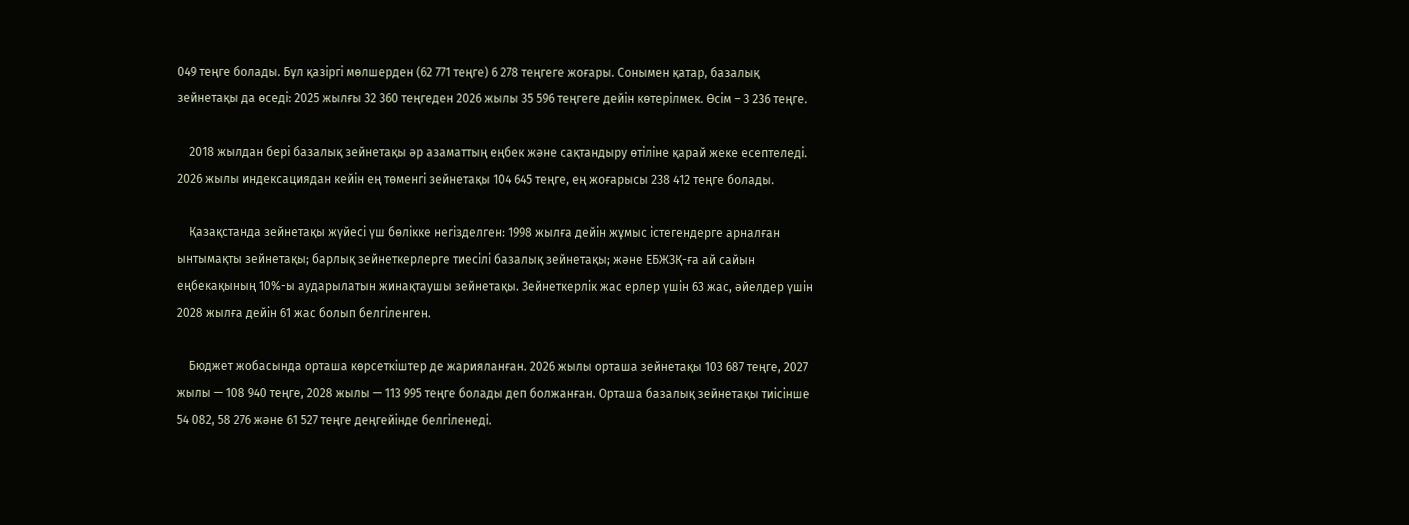049 теңге болады. Бұл қазіргі мөлшерден (62 771 теңге) 6 278 теңгеге жоғары. Сонымен қатар, базалық зейнетақы да өседі: 2025 жылғы 32 360 теңгеден 2026 жылы 35 596 теңгеге дейін көтерілмек. Өсім – 3 236 теңге.

    2018 жылдан бері базалық зейнетақы әр азаматтың еңбек және сақтандыру өтіліне қарай жеке есептеледі. 2026 жылы индексациядан кейін ең төменгі зейнетақы 104 645 теңге, ең жоғарысы 238 412 теңге болады.

    Қазақстанда зейнетақы жүйесі үш бөлікке негізделген: 1998 жылға дейін жұмыс істегендерге арналған ынтымақты зейнетақы; барлық зейнеткерлерге тиесілі базалық зейнетақы; және ЕБЖЗҚ-ға ай сайын еңбекақының 10%-ы аударылатын жинақтаушы зейнетақы. Зейнеткерлік жас ерлер үшін 63 жас, әйелдер үшін 2028 жылға дейін 61 жас болып белгіленген.

    Бюджет жобасында орташа көрсеткіштер де жарияланған. 2026 жылы орташа зейнетақы 103 687 теңге, 2027 жылы — 108 940 теңге, 2028 жылы — 113 995 теңге болады деп болжанған. Орташа базалық зейнетақы тиісінше 54 082, 58 276 және 61 527 теңге деңгейінде белгіленеді.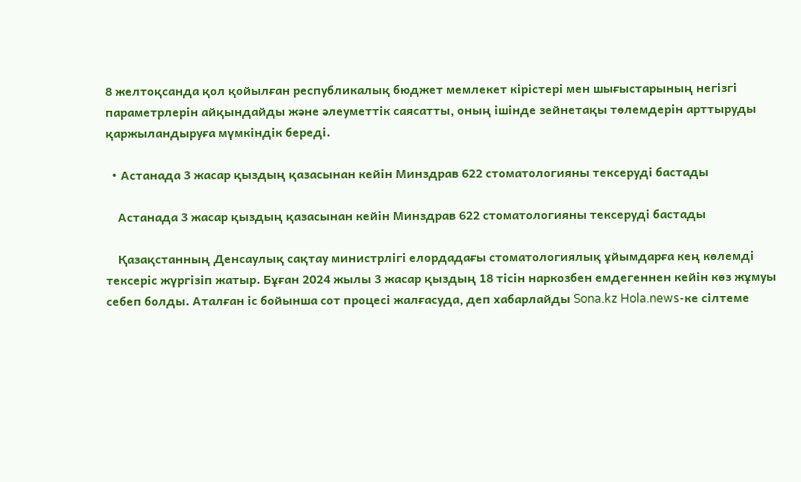8 желтоқсанда қол қойылған республикалық бюджет мемлекет кірістері мен шығыстарының негізгі параметрлерін айқындайды және әлеуметтік саясатты, оның ішінде зейнетақы төлемдерін арттыруды қаржыландыруға мүмкіндік береді.

  • Астанада 3 жасар қыздың қазасынан кейін Минздрав 622 стоматологияны тексеруді бастады

    Астанада 3 жасар қыздың қазасынан кейін Минздрав 622 стоматологияны тексеруді бастады

    Қазақстанның Денсаулық сақтау министрлігі елордадағы стоматологиялық ұйымдарға кең көлемді тексеріс жүргізіп жатыр. Бұған 2024 жылы 3 жасар қыздың 18 тісін наркозбен емдегеннен кейін көз жұмуы себеп болды. Аталған іс бойынша сот процесі жалғасуда, деп хабарлайды Sona.kz Hola.news-ке сілтеме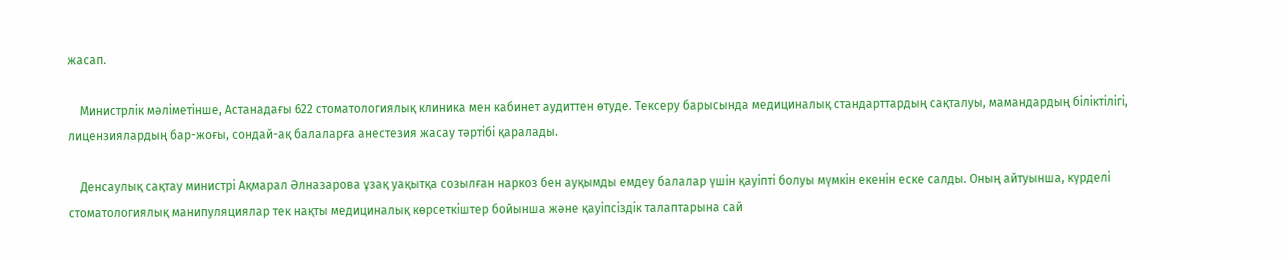жасап.

    Министрлік мәліметінше, Астанадағы 622 стоматологиялық клиника мен кабинет аудиттен өтуде. Тексеру барысында медициналық стандарттардың сақталуы, мамандардың біліктілігі, лицензиялардың бар-жоғы, сондай-ақ балаларға анестезия жасау тәртібі қаралады.

    Денсаулық сақтау министрі Ақмарал Әлназарова ұзақ уақытқа созылған наркоз бен ауқымды емдеу балалар үшін қауіпті болуы мүмкін екенін еске салды. Оның айтуынша, күрделі стоматологиялық манипуляциялар тек нақты медициналық көрсеткіштер бойынша және қауіпсіздік талаптарына сай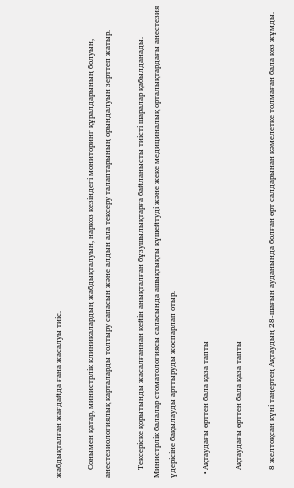жабдықталған жағдайда ғана жасалуы тиіс.

    Сонымен қатар, министрлік клиникалардың жабдықталуын, наркоз кезіндегі мониторинг құралдарының болуын, анестезиологиялық карталарды толтыру сапасын және алдын ала тексеру талаптарының орындалуын зерттеп жатыр.

    Тексеріске қорытынды жасалғаннан кейін анықталған бұзушылықтарға байланысты тиісті шаралар қабылданады. Министрлік балалар стоматологиясы саласында ашықтықты күшейтуді және жеке медициналық орталықтардағы анестезия үдерісіне бақылауды арттыруды жоспарлап отыр.

  • Ақтаудағы өрттен бала қаза тапты

    Ақтаудағы өрттен бала қаза тапты

    8 желтоқсан күні таңертең Ақтаудың 28-шағын ауданында болған өрт салдарынан кәмелетке толмаған бала көз жұмды.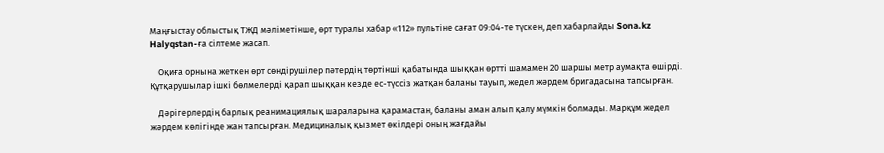Маңғыстау облыстық ТЖД мәліметінше, өрт туралы хабар «112» пультіне сағат 09:04-те түскен, деп хабарлайды Sona.kz Halyqstan-ға сілтеме жасап.

    Оқиға орнына жеткен өрт сөндірушілер пәтердің төртінші қабатында шыққан өртті шамамен 20 шаршы метр аумақта өшірді. Құтқарушылар ішкі бөлмелерді қарап шыққан кезде ес-түссіз жатқан баланы тауып, жедел жәрдем бригадасына тапсырған.

    Дәрігерлердің барлық реанимациялық шараларына қарамастан, баланы аман алып қалу мүмкін болмады. Марқұм жедел жәрдем көлігінде жан тапсырған. Медициналық қызмет өкілдері оның жағдайы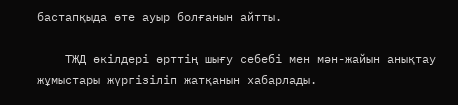бастапқыда өте ауыр болғанын айтты.

    ТЖД өкілдері өрттің шығу себебі мен мән-жайын анықтау жұмыстары жүргізіліп жатқанын хабарлады.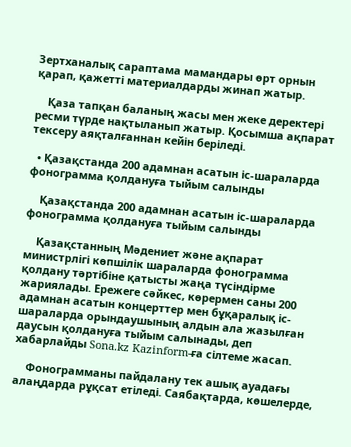Зертханалық сараптама мамандары өрт орнын қарап, қажетті материалдарды жинап жатыр.

    Қаза тапқан баланың жасы мен жеке деректері ресми түрде нақтыланып жатыр. Қосымша ақпарат тексеру аяқталғаннан кейін беріледі.

  • Қазақстанда 200 адамнан асатын іс-шараларда фонограмма қолдануға тыйым салынды

    Қазақстанда 200 адамнан асатын іс-шараларда фонограмма қолдануға тыйым салынды

    Қазақстанның Мәдениет және ақпарат министрлігі көпшілік шараларда фонограмма қолдану тәртібіне қатысты жаңа түсіндірме жариялады. Ережеге сәйкес, көрермен саны 200 адамнан асатын концерттер мен бұқаралық іс-шараларда орындаушының алдын ала жазылған даусын қолдануға тыйым салынады, деп хабарлайды Sona.kz Kazinform-ға сілтеме жасап.

    Фонограмманы пайдалану тек ашық ауадағы алаңдарда рұқсат етіледі. Саябақтарда, көшелерде,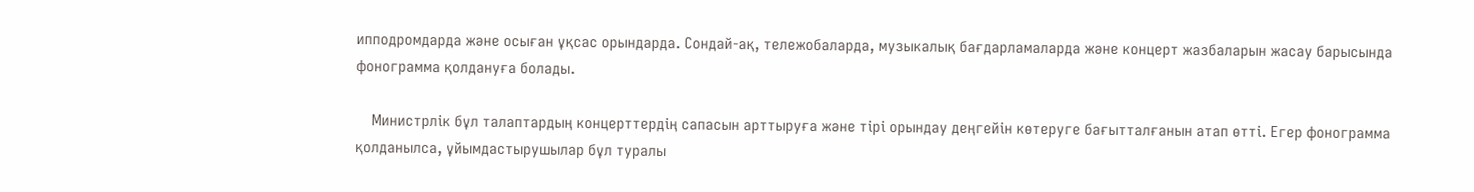ипподромдарда және осыған ұқсас орындарда. Сондай-ақ, тележобаларда, музыкалық бағдарламаларда және концерт жазбаларын жасау барысында фонограмма қолдануға болады.

    Министрлік бұл талаптардың концерттердің сапасын арттыруға және тірі орындау деңгейін көтеруге бағытталғанын атап өтті. Егер фонограмма қолданылса, ұйымдастырушылар бұл туралы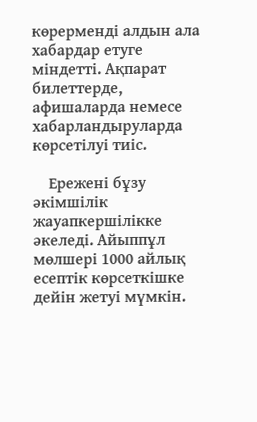көрерменді алдын ала хабардар етуге міндетті. Ақпарат билеттерде, афишаларда немесе хабарландыруларда көрсетілуі тиіс.

    Ережені бұзу әкімшілік жауапкершілікке әкеледі. Айыппұл мөлшері 1000 айлық есептік көрсеткішке дейін жетуі мүмкін.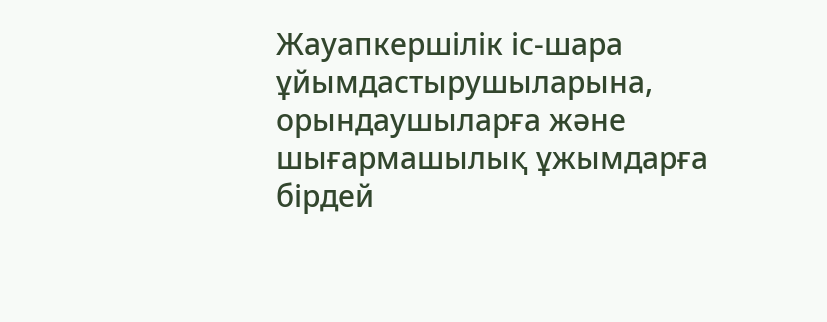Жауапкершілік іс-шара ұйымдастырушыларына, орындаушыларға және шығармашылық ұжымдарға бірдей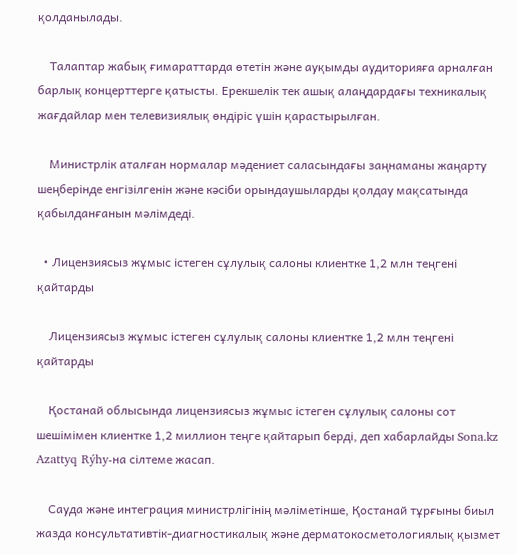қолданылады.

    Талаптар жабық ғимараттарда өтетін және ауқымды аудиторияға арналған барлық концерттерге қатысты. Ерекшелік тек ашық алаңдардағы техникалық жағдайлар мен телевизиялық өндіріс үшін қарастырылған.

    Министрлік аталған нормалар мәдениет саласындағы заңнаманы жаңарту шеңберінде енгізілгенін және кәсіби орындаушыларды қолдау мақсатында қабылданғанын мәлімдеді.

  • Лицензиясыз жұмыс істеген сұлулық салоны клиентке 1,2 млн теңгені қайтарды

    Лицензиясыз жұмыс істеген сұлулық салоны клиентке 1,2 млн теңгені қайтарды

    Қостанай облысында лицензиясыз жұмыс істеген сұлулық салоны сот шешімімен клиентке 1,2 миллион теңге қайтарып берді, деп хабарлайды Sona.kz Azattyq Rýhy-на сілтеме жасап.

    Сауда және интеграция министрлігінің мәліметінше, Қостанай тұрғыны биыл жазда консультативтік-диагностикалық және дерматокосметологиялық қызмет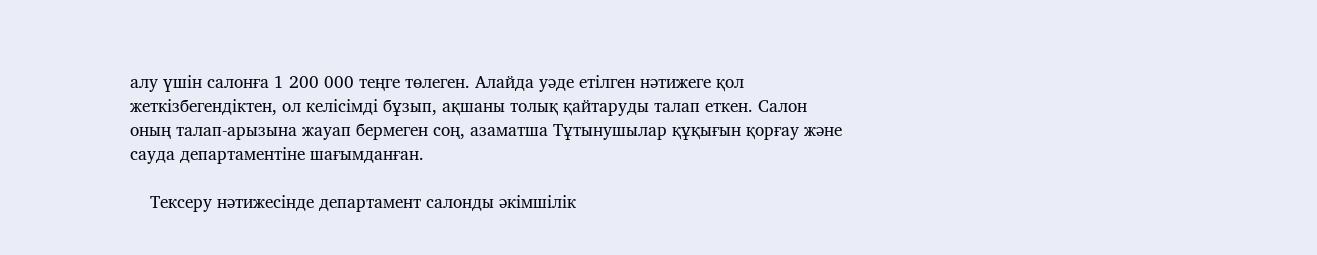алу үшін салонға 1 200 000 теңге төлеген. Алайда уәде етілген нәтижеге қол жеткізбегендіктен, ол келісімді бұзып, ақшаны толық қайтаруды талап еткен. Салон оның талап-арызына жауап бермеген соң, азаматша Тұтынушылар құқығын қорғау және сауда департаментіне шағымданған.

    Тексеру нәтижесінде департамент салонды әкімшілік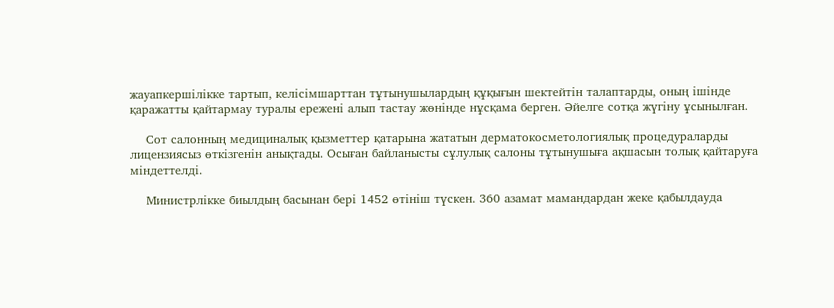жауапкершілікке тартып, келісімшарттан тұтынушылардың құқығын шектейтін талаптарды, оның ішінде қаражатты қайтармау туралы ережені алып тастау жөнінде нұсқама берген. Әйелге сотқа жүгіну ұсынылған.

    Сот салонның медициналық қызметтер қатарына жататын дерматокосметологиялық процедураларды лицензиясыз өткізгенін анықтады. Осыған байланысты сұлулық салоны тұтынушыға ақшасын толық қайтаруға міндеттелді.

    Министрлікке биылдың басынан бері 1452 өтініш түскен. 360 азамат мамандардан жеке қабылдауда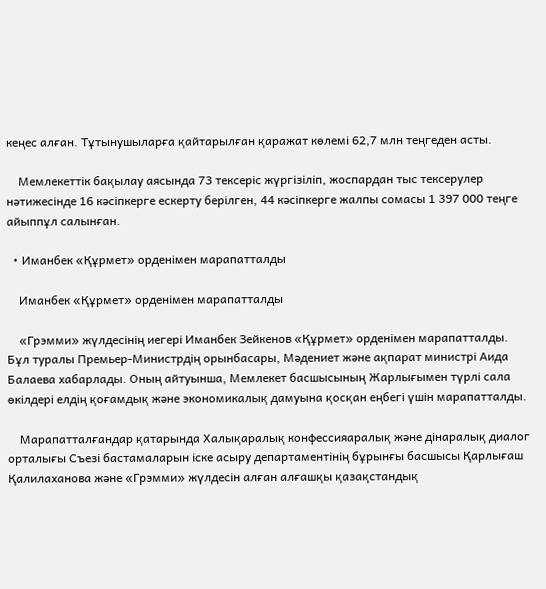кеңес алған. Тұтынушыларға қайтарылған қаражат көлемі 62,7 млн теңгеден асты.

    Мемлекеттік бақылау аясында 73 тексеріс жүргізіліп, жоспардан тыс тексерулер нәтижесінде 16 кәсіпкерге ескерту берілген, 44 кәсіпкерге жалпы сомасы 1 397 000 теңге айыппұл салынған.

  • Иманбек «Құрмет» орденімен марапатталды

    Иманбек «Құрмет» орденімен марапатталды

    «Грэмми» жүлдесінің иегері Иманбек Зейкенов «Құрмет» орденімен марапатталды. Бұл туралы Премьер-Министрдің орынбасары, Мәдениет және ақпарат министрі Аида Балаева хабарлады. Оның айтуынша, Мемлекет басшысының Жарлығымен түрлі сала өкілдері елдің қоғамдық және экономикалық дамуына қосқан еңбегі үшін марапатталды.

    Марапатталғандар қатарында Халықаралық конфессияаралық және дінаралық диалог орталығы Съезі бастамаларын іске асыру департаментінің бұрынғы басшысы Қарлығаш Қалилаханова және «Грэмми» жүлдесін алған алғашқы қазақстандық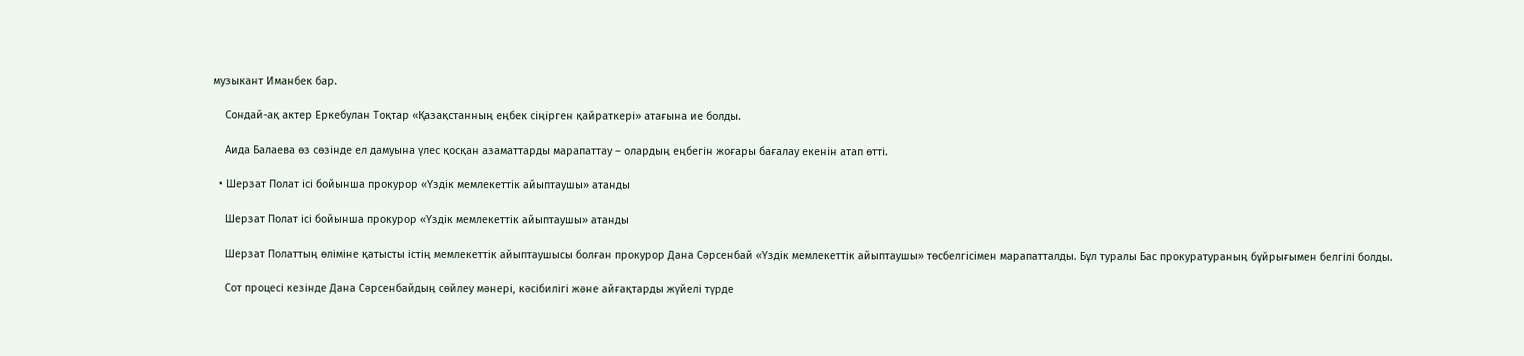музыкант Иманбек бар.

    Сондай-ақ актер Еркебулан Тоқтар «Қазақстанның еңбек сіңірген қайраткері» атағына ие болды.

    Аида Балаева өз сөзінде ел дамуына үлес қосқан азаматтарды марапаттау – олардың еңбегін жоғары бағалау екенін атап өтті.

  • Шерзат Полат ісі бойынша прокурор «Үздік мемлекеттік айыптаушы» атанды

    Шерзат Полат ісі бойынша прокурор «Үздік мемлекеттік айыптаушы» атанды

    Шерзат Полаттың өліміне қатысты істің мемлекеттік айыптаушысы болған прокурор Дана Сәрсенбай «Үздік мемлекеттік айыптаушы» төсбелгісімен марапатталды. Бұл туралы Бас прокуратураның бұйрығымен белгілі болды.

    Сот процесі кезінде Дана Сәрсенбайдың сөйлеу мәнері, кәсібилігі және айғақтарды жүйелі түрде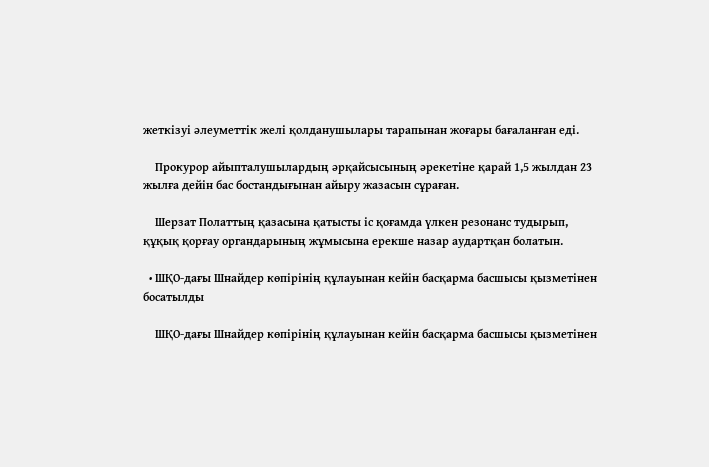жеткізуі әлеуметтік желі қолданушылары тарапынан жоғары бағаланған еді.

    Прокурор айыпталушылардың әрқайсысының әрекетіне қарай 1,5 жылдан 23 жылға дейін бас бостандығынан айыру жазасын сұраған.

    Шерзат Полаттың қазасына қатысты іс қоғамда үлкен резонанс тудырып, құқық қорғау органдарының жұмысына ерекше назар аудартқан болатын.

  • ШҚО-дағы Шнайдер көпірінің құлауынан кейін басқарма басшысы қызметінен босатылды

    ШҚО-дағы Шнайдер көпірінің құлауынан кейін басқарма басшысы қызметінен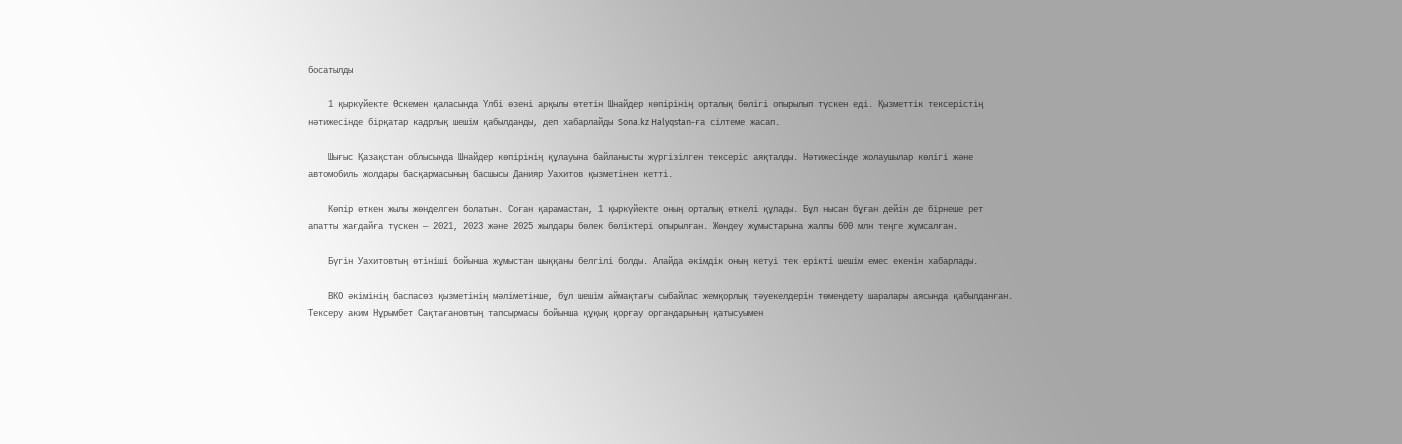босатылды

    1 қыркүйекте Өскемен қаласында Үлбі өзені арқылы өтетін Шнайдер көпірінің орталық бөлігі опырылып түскен еді. Қызметтік тексерістің нәтижесінде бірқатар кадрлық шешім қабылданды, деп хабарлайды Sona.kz Halyqstan-ға сілтеме жасап.

    Шығыс Қазақстан облысында Шнайдер көпірінің құлауына байланысты жүргізілген тексеріс аяқталды. Нәтижесінде жолаушылар көлігі және автомобиль жолдары басқармасының басшысы Данияр Уахитов қызметінен кетті.

    Көпір өткен жылы жөнделген болатын. Соған қарамастан, 1 қыркүйекте оның орталық өткелі құлады. Бұл нысан бұған дейін де бірнеше рет апатты жағдайға түскен — 2021, 2023 және 2025 жылдары бөлек бөліктері опырылған. Жөндеу жұмыстарына жалпы 600 млн теңге жұмсалған.

    Бүгін Уахитовтың өтініші бойынша жұмыстан шыққаны белгілі болды. Алайда әкімдік оның кетуі тек ерікті шешім емес екенін хабарлады.

    ВКО әкімінің баспасөз қызметінің мәліметінше, бұл шешім аймақтағы сыбайлас жемқорлық тәуекелдерін төмендету шаралары аясында қабылданған. Тексеру аким Нұрымбет Сақтағановтың тапсырмасы бойынша құқық қорғау органдарының қатысуымен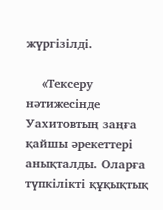жүргізілді.

    «Тексеру нәтижесінде Уахитовтың заңға қайшы әрекеттері анықталды. Оларға түпкілікті құқықтық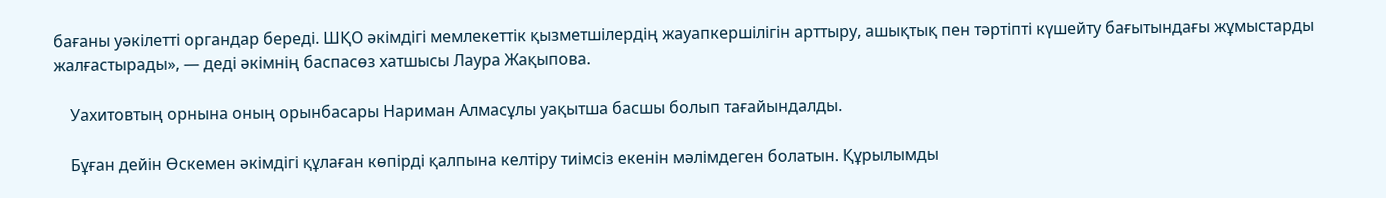бағаны уәкілетті органдар береді. ШҚО әкімдігі мемлекеттік қызметшілердің жауапкершілігін арттыру, ашықтық пен тәртіпті күшейту бағытындағы жұмыстарды жалғастырады», — деді әкімнің баспасөз хатшысы Лаура Жақыпова.

    Уахитовтың орнына оның орынбасары Нариман Алмасұлы уақытша басшы болып тағайындалды.

    Бұған дейін Өскемен әкімдігі құлаған көпірді қалпына келтіру тиімсіз екенін мәлімдеген болатын. Құрылымды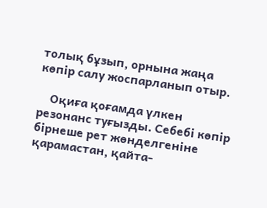толық бұзып, орнына жаңа көпір салу жоспарланып отыр.

    Оқиға қоғамда үлкен резонанс туғызды. Себебі көпір бірнеше рет жөнделгеніне қарамастан, қайта-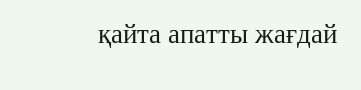қайта апатты жағдай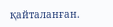қайталанған.